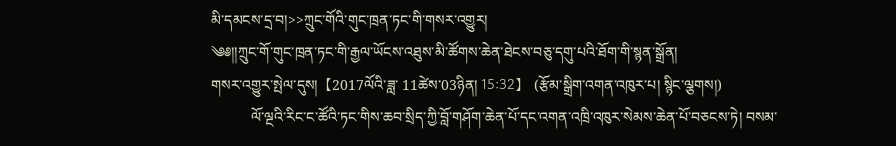མི་དམངས་དྲ་བ།>>ཀྲུང་གོའི་གུང་ཁྲན་ཏང་གི་གསར་འགྱུར།
༄༅།།ཀྲུང་གོ་གུང་ཁྲན་ཏང་གི་རྒྱལ་ཡོངས་འཐུས་མི་ཚོགས་ཆེན་ཐེངས་བཅུ་དགུ་པའི་ཐོག་གི་སྙན་སྒྲོན།
གསར་འགྱུར་སྤེལ་དུས།  【2017ལོའི་ཟླ་ 11ཚེས་03ཉིན། 15:32】   (རྩོམ་སྒྲིག་འགན་འཁུར་པ། སྙིང་ལྕགས།)
           ལོ་ལྔའི་རིང་ང་ཚོའི་ཏང་གིས་ཆབ་སྲིད་ཀྱི་བློ་གཤོག་ཆེན་པོ་དང་འགན་འཁྲི་འཁུར་སེམས་ཆེན་པོ་བཅངས་ཏེ། བསམ་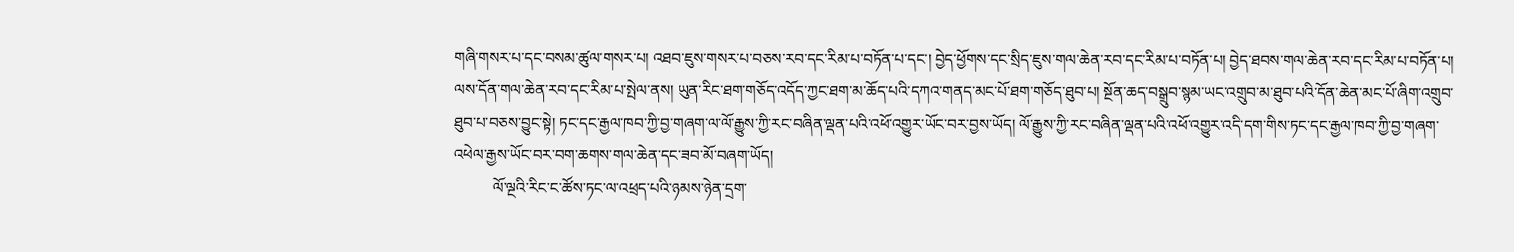གཞི་གསར་པ་དང་བསམ་ཚུལ་གསར་པ། འཐབ་ཇུས་གསར་པ་བཅས་རབ་དང་རིམ་པ་བཏོན་པ་དང་། བྱེད་ཕྱོགས་དང་སྲིད་ཇུས་གལ་ཆེན་རབ་དང་རིམ་པ་བཏོན་པ། བྱེད་ཐབས་གལ་ཆེན་རབ་དང་རིམ་པ་བཏོན་པ། ལས་དོན་གལ་ཆེན་རབ་དང་རིམ་པ་སྤེལ་ནས། ཡུན་རིང་ཐག་གཅོད་འདོད་ཀྱང་ཐག་མ་ཆོད་པའི་དཀའ་གནད་མང་པོ་ཐག་གཅོད་ཐུབ་པ། སྔོན་ཆད་བསྒྲུབ་སྙམ་ཡང་འགྲུབ་མ་ཐུབ་པའི་དོན་ཆེན་མང་པོ་ཞིག་འགྲུབ་ཐུབ་པ་བཅས་བྱུང་སྟེ། ཏང་དང་རྒྱལ་ཁབ་ཀྱི་བྱ་གཞག་ལ་ལོ་རྒྱུས་ཀྱི་རང་བཞིན་ལྡན་པའི་འཕོ་འགྱུར་ཡོང་བར་བྱས་ཡོད། ལོ་རྒྱུས་ཀྱི་རང་བཞིན་ལྡན་པའི་འཕོ་འགྱུར་འདི་དག་གིས་ཏང་དང་རྒྱལ་ཁབ་ཀྱི་བྱ་གཞག་འཕེལ་རྒྱས་ཡོང་བར་བག་ཆགས་གལ་ཆེན་དང་ཟབ་མོ་བཞག་ཡོད།
          ལོ་ལྔའི་རིང་ང་ཚོས་ཏང་ལ་འཕྲད་པའི་ཉམས་ཉེན་དྲག་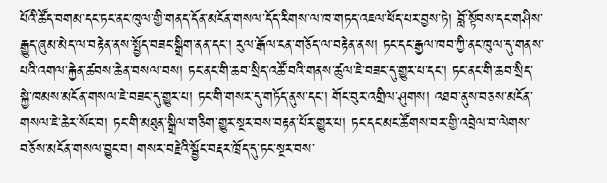པོའི་ཚོད་བགམ་དང་ཏང་ནང་ཁུལ་གྱི་གནད་དོན་མངོན་གསལ་དོད་རིགས་ལ་ཁ་གཏད་འཇལ་ཕོད་པར་བྱས་ཏེ། བློ་སྟོབས་དང་གཤིས་རྒྱུད་ཞུམ་མེད་ལ་བརྟེན་ནས་སྤྱོད་བཟང་སྒྲིག་ནན་དང་། རུལ་རྒོལ་ངན་གཅོད་ལ་བརྟེན་ནས། ཏང་དང་རྒྱལ་ཁབ་ཀྱི་ནང་ཁུལ་དུ་གནས་པའི་འགལ་རྐྱེན་ཚབས་ཆེན་བསལ་བས། ཏང་ནང་གི་ཆབ་སྲིད་འཚོ་བའི་གནས་ཚུལ་ཇེ་བཟང་དུ་གྱུར་པ་དང་། ཏང་ནང་གི་ཆབ་སྲིད་སྐྱེ་ཁམས་མངོན་གསལ་ཇེ་བཟང་དུ་གྱུར་པ། ཏང་གི་གསར་དུ་གཏོད་ནུས་དང་། གོང་བུར་འགྲིལ་ཤུགས། འཐབ་ནུས་བཅས་མངོན་གསལ་ཇེ་ཆེར་སོང་བ། ཏང་གི་མཐུན་སྒྲིལ་གཅིག་གྱུར་སྔར་བས་བརྟན་པོར་གྱུར་པ། ཏང་དང་མང་ཚོགས་བར་གྱི་འབྲེལ་བ་ལེགས་བཅོས་མངོན་གསལ་བྱུང་བ། གསར་བརྗེའི་སྦྱོང་བརྡར་ཁྲོད་དུ་ཏང་སྔར་བས་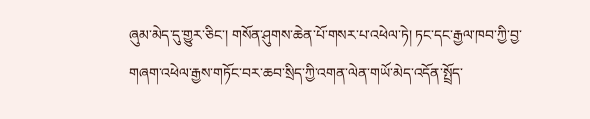ཞུམ་མེད་དུ་གྱུར་ཅིང་། གསོན་ཤུགས་ཆེན་པོ་གསར་པ་འཕེལ་ཏེ། ཏང་དང་རྒྱལ་ཁབ་ཀྱི་བྱ་གཞག་འཕེལ་རྒྱས་གཏོང་བར་ཆབ་སྲིད་ཀྱི་འགན་ལེན་གཡོ་མེད་འདོན་སྤྲོད་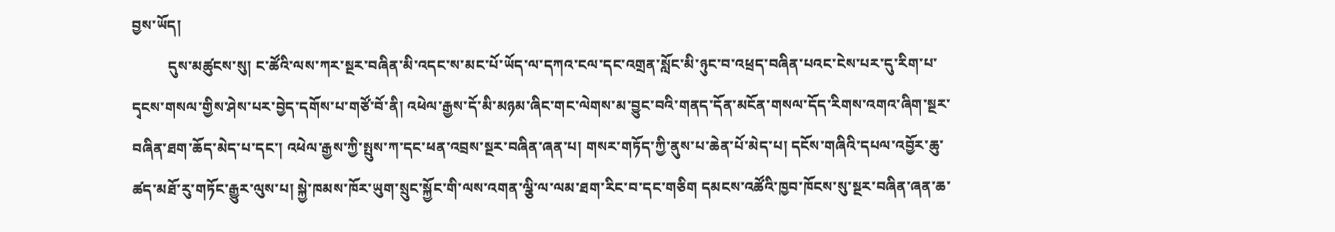བྱས་ཡོད།
          དུས་མཚུངས་སུ། ང་ཚོའི་ལས་ཀར་སྔར་བཞིན་མི་འདང་ས་མང་པོ་ཡོད་ལ་དཀའ་ངལ་དང་འགྲན་སློང་མི་ཉུང་བ་འཕྲད་བཞིན་པའང་ངེས་པར་དུ་རིག་པ་དྭངས་གསལ་གྱིས་ཤེས་པར་བྱེད་དགོས་པ་གཙོ་བོ་ནི། འཕེལ་རྒྱས་དོ་མི་མཉམ་ཞིང་གང་ལེགས་མ་བྱུང་བའི་གནད་དོན་མངོན་གསལ་དོད་རིགས་འགའ་ཞིག་སྔར་བཞིན་ཐག་ཆོད་མེད་པ་དང་། འཕེལ་རྒྱས་ཀྱི་སྤུས་ཀ་དང་ཕན་འབྲས་སྔར་བཞིན་ཞན་པ། གསར་གཏོད་ཀྱི་ནུས་པ་ཆེན་པོ་མེད་པ། དངོས་གཞིའི་དཔལ་འབྱོར་ཆུ་ཚད་མཐོ་རུ་གཏོང་རྒྱུར་ལུས་པ། སྐྱེ་ཁམས་ཁོར་ཡུག་སྲུང་སྐྱོང་གི་ལས་འགན་ལྕི་ལ་ལམ་ཐག་རིང་བ་དང་གཅིག དམངས་འཚོའི་ཁྱབ་ཁོངས་སུ་སྔར་བཞིན་ཞན་ཆ་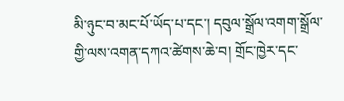མི་ཉུང་བ་མང་པོ་ཡོད་པ་དང་། དབུལ་སྒྲོལ་འགག་སྒྲོལ་གྱི་ལས་འགན་དཀའ་ཚེགས་ཆེ་བ། གྲོང་ཁྱེར་དང་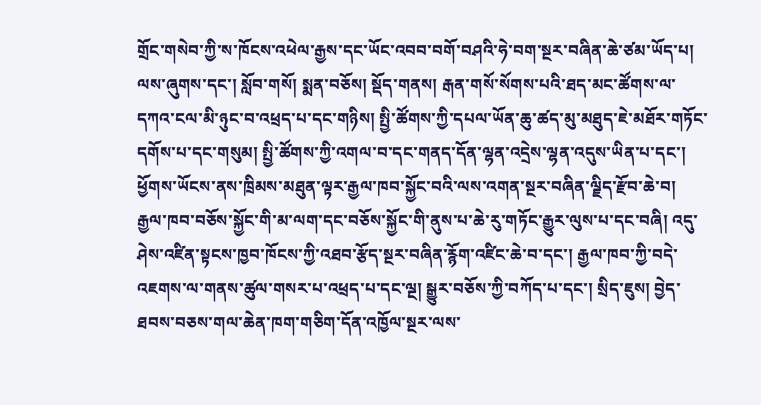གྲོང་གསེབ་ཀྱི་ས་ཁོངས་འཕེལ་རྒྱས་དང་ཡོང་འབབ་བགོ་བཤའི་ཧེ་བག་སྔར་བཞིན་ཆེ་ཙམ་ཡོད་པ། ལས་ཞུགས་དང་། སློབ་གསོ། སྨན་བཅོས། སྡོད་གནས། རྒན་གསོ་སོགས་པའི་ཐད་མང་ཚོགས་ལ་དཀའ་ངལ་མི་ཉུང་བ་འཕྲད་པ་དང་གཉིས། སྤྱི་ཚོགས་ཀྱི་དཔལ་ཡོན་ཆུ་ཚད་མུ་མཐུད་ཇེ་མཐོར་གཏོང་དགོས་པ་དང་གསུམ། སྤྱི་ཚོགས་ཀྱི་འགལ་བ་དང་གནད་དོན་ལྷན་འདྲེས་ལྷན་འདུས་ཡིན་པ་དང་། ཕྱོགས་ཡོངས་ནས་ཁྲིམས་མཐུན་ལྟར་རྒྱལ་ཁབ་སྐྱོང་བའི་ལས་འགན་སྔར་བཞིན་ལྗིད་རྫོབ་ཆེ་བ། རྒྱལ་ཁབ་བཅོས་སྐྱོང་གི་མ་ལག་དང་བཅོས་སྐྱོང་གི་ནུས་པ་ཆེ་རུ་གཏོང་རྒྱུར་ལུས་པ་དང་བཞི། འདུ་ཤེས་འཛིན་སྟངས་ཁྱབ་ཁོངས་ཀྱི་འཐབ་རྩོད་སྔར་བཞིན་རྙོག་འཛིང་ཆེ་བ་དང་། རྒྱལ་ཁབ་ཀྱི་བདེ་འཇགས་ལ་གནས་ཚུལ་གསར་པ་འཕྲད་པ་དང་ལྔ། སྒྱུར་བཅོས་ཀྱི་བཀོད་པ་དང་། སྲིད་ཇུས། བྱེད་ཐབས་བཅས་གལ་ཆེན་ཁག་གཅིག་དོན་འཁྱོལ་སྔར་ལས་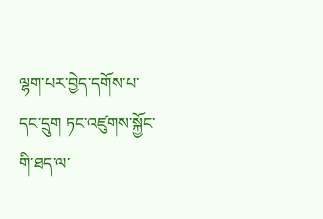ལྷག་པར་བྱེད་དགོས་པ་དང་དྲུག ཏང་འཛུགས་སྐྱོང་གི་ཐད་ལ་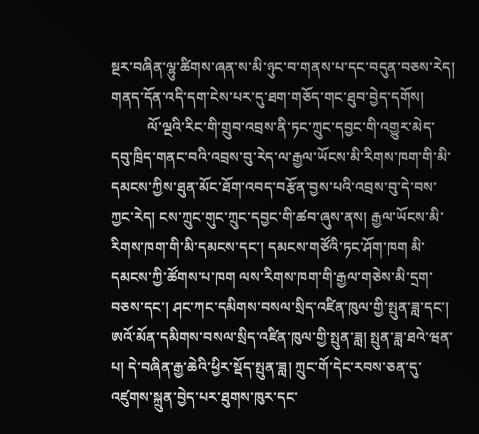སྔར་བཞིན་ལྷུ་ཚིགས་ཞན་ས་མི་ཉུང་བ་གནས་པ་དང་བདུན་བཅས་རེད། གནད་དོན་འདི་དག་ངེས་པར་དུ་ཐག་གཅོད་གང་ཐུབ་བྱེད་དགོས།
          ལོ་ལྔའི་རིང་གི་གྲུབ་འབྲས་ནི་ཏང་ཀྲུང་དབྱང་གི་འགྱུར་མེད་དབུ་ཁྲིད་གནང་བའི་འབྲས་བུ་རེད་ལ་རྒྱལ་ཡོངས་མི་རིགས་ཁག་གི་མི་དམངས་ཀྱིས་ཐུན་མོང་ཐོག་འབད་བརྩོན་བྱས་པའི་འབྲས་བུ་དེ་བས་ཀྱང་རེད། ངས་ཀྲུང་གུང་ཀྲུང་དབྱང་གི་ཚབ་ཞུས་ནས། རྒྱལ་ཡོངས་མི་རིགས་ཁག་གི་མི་དམངས་དང་། དམངས་གཙོའི་ཏང་ཤོག་ཁག མི་དམངས་ཀྱི་ཚོགས་པ་ཁག ལས་རིགས་ཁག་གི་རྒྱལ་གཅེས་མི་དྲག་བཅས་དང་། ཤང་ཀང་དམིགས་བསལ་སྲིད་འཛིན་ཁུལ་གྱི་སྤུན་ཟླ་དང་། ཨའོ་མོན་དམིགས་བསལ་སྲིད་འཛིན་ཁུལ་གྱི་སྤུན་ཟླ། སྤུན་ཟླ་ཐའེ་ཝན་པ། དེ་བཞིན་རྒྱ་ཆེའི་ཕྱིར་སྡོད་སྤུན་ཟླ། ཀྲུང་གོ་དེང་རབས་ཅན་དུ་འཛུགས་སྐྲུན་བྱེད་པར་ཐུགས་ཁུར་དང་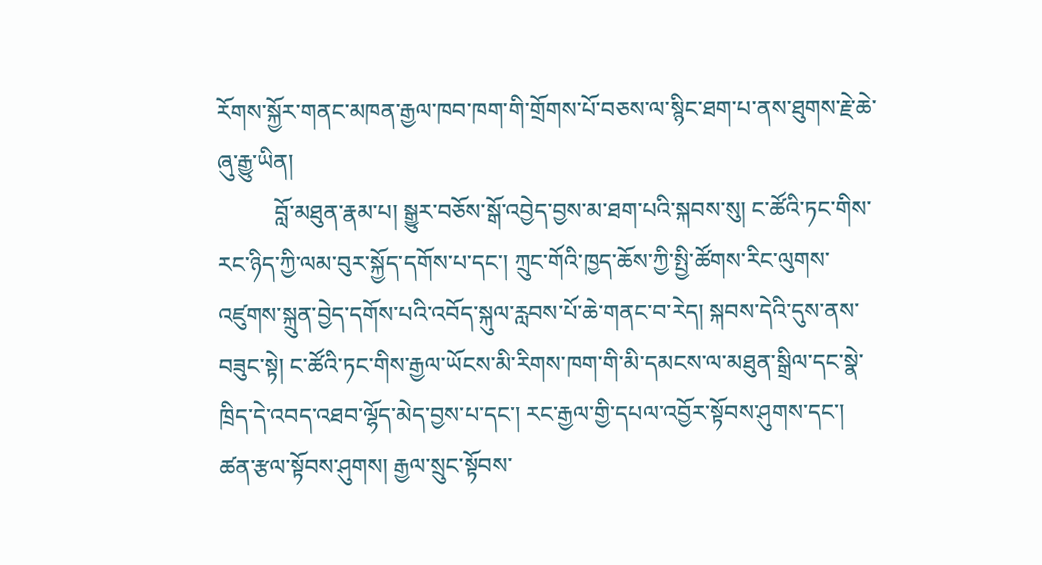རོགས་སྐྱོར་གནང་མཁན་རྒྱལ་ཁབ་ཁག་གི་གྲོགས་པོ་བཅས་ལ་སྙིང་ཐག་པ་ནས་ཐུགས་རྗེ་ཆེ་ཞུ་རྒྱུ་ཡིན།
          བློ་མཐུན་རྣམ་པ། སྒྱུར་བཅོས་སྒོ་འབྱེད་བྱས་མ་ཐག་པའི་སྐབས་སུ། ང་ཚོའི་ཏང་གིས་རང་ཉིད་ཀྱི་ལམ་བུར་སྐྱོད་དགོས་པ་དང་། ཀྲུང་གོའི་ཁྱད་ཆོས་ཀྱི་སྤྱི་ཚོགས་རིང་ལུགས་འཛུགས་སྐྲུན་བྱེད་དགོས་པའི་འབོད་སྐུལ་རླབས་པོ་ཆེ་གནང་བ་རེད། སྐབས་དེའི་དུས་ནས་བཟུང་སྟེ། ང་ཚོའི་ཏང་གིས་རྒྱལ་ཡོངས་མི་རིགས་ཁག་གི་མི་དམངས་ལ་མཐུན་སྒྲིལ་དང་སྣེ་ཁྲིད་དེ་འབད་འཐབ་ལྷོད་མེད་བྱས་པ་དང་། རང་རྒྱལ་གྱི་དཔལ་འབྱོར་སྟོབས་ཤུགས་དང་། ཚན་རྩལ་སྟོབས་ཤུགས། རྒྱལ་སྲུང་སྟོབས་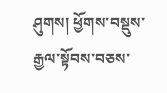ཤུགས། ཕྱོགས་བསྡུས་རྒྱལ་སྟོབས་བཅས་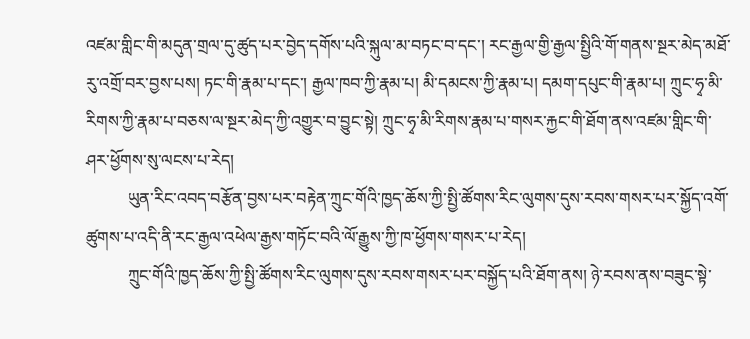འཛམ་གླིང་གི་མདུན་གྲལ་དུ་ཚུད་པར་བྱེད་དགོས་པའི་སྐུལ་མ་བཏང་བ་དང་། རང་རྒྱལ་གྱི་རྒྱལ་སྤྱིའི་གོ་གནས་སྔར་མེད་མཐོ་རུ་འགྲོ་བར་བྱས་པས། ཏང་གི་རྣམ་པ་དང་། རྒྱལ་ཁབ་ཀྱི་རྣམ་པ། མི་དམངས་ཀྱི་རྣམ་པ། དམག་དཔུང་གི་རྣམ་པ། ཀྲུང་ཧྭ་མི་རིགས་ཀྱི་རྣམ་པ་བཅས་ལ་སྔར་མེད་ཀྱི་འགྱུར་བ་བྱུང་སྟེ། ཀྲུང་ཧྭ་མི་རིགས་རྣམ་པ་གསར་རྐྱང་གི་ཐོག་ནས་འཛམ་གླིང་གི་ཤར་ཕྱོགས་སུ་ལངས་པ་རེད།
          ཡུན་རིང་འབད་བརྩོན་བྱས་པར་བརྟེན་ཀྲུང་གོའི་ཁྱད་ཆོས་ཀྱི་སྤྱི་ཚོགས་རིང་ལུགས་དུས་རབས་གསར་པར་སྐྱོད་འགོ་ཚུགས་པ་འདི་ནི་རང་རྒྱལ་འཕེལ་རྒྱས་གཏོང་བའི་ལོ་རྒྱུས་ཀྱི་ཁ་ཕྱོགས་གསར་པ་རེད།
          ཀྲུང་གོའི་ཁྱད་ཆོས་ཀྱི་སྤྱི་ཚོགས་རིང་ལུགས་དུས་རབས་གསར་པར་བསྐྱོད་པའི་ཐོག་ནས། ཉེ་རབས་ནས་བཟུང་སྟེ་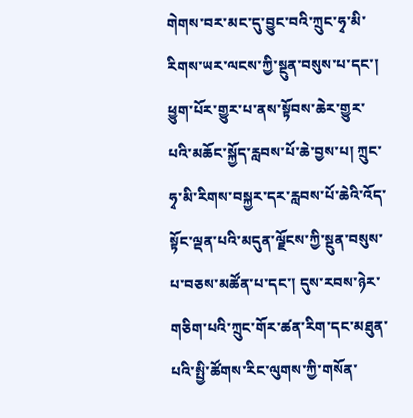གེགས་བར་མང་དུ་བྱུང་བའི་ཀྲུང་ཧྭ་མི་རིགས་ཡར་ལངས་ཀྱི་སྔུན་བསུས་པ་དང་། ཕྱུག་པོར་གྱུར་པ་ནས་སྟོབས་ཆེར་གྱུར་པའི་མཆོང་སྐྱོད་རླབས་པོ་ཆེ་བྱས་པ། ཀྲུང་ཧྭ་མི་རིགས་བསྐྱར་དར་རླབས་པོ་ཆེའི་འོད་སྟོང་ལྡན་པའི་མདུན་ལྗོངས་ཀྱི་སྔུན་བསུས་པ་བཅས་མཚོན་པ་དང་། དུས་རབས་ཉེར་གཅིག་པའི་ཀྲུང་གོར་ཚན་རིག་དང་མཐུན་པའི་སྤྱི་ཚོགས་རིང་ལུགས་ཀྱི་གསོན་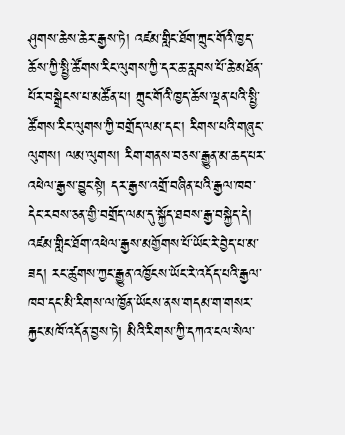ཤུགས་ཆེས་ཆེར་རྒྱས་ཏེ། འཛམ་གླིང་ཐོག་ཀྲུང་གོའི་ཁྱད་ཆོས་ཀྱི་སྤྱི་ཚོགས་རིང་ལུགས་ཀྱི་དར་ཆ་རླབས་པོ་ཆེ་མཐོན་པོར་བསྒྲེངས་པ་མཚོན་པ། ཀྲུང་གོའི་ཁྱད་ཆོས་ལྡན་པའི་སྤྱི་ཚོགས་རིང་ལུགས་ཀྱི་བགྲོད་ལམ་དང་། རིགས་པའི་གཞུང་ལུགས། ལམ་ལུགས། རིག་གནས་བཅས་རྒྱུན་མ་ཆད་པར་འཕེལ་རྒྱས་བྱུང་སྟེ། དར་རྒྱས་འགྲོ་བཞིན་པའི་རྒྱལ་ཁབ་དེང་རབས་ཅན་གྱི་བགྲོད་ལམ་དུ་སྐྱོད་ཐབས་རྒྱ་བསྐྱེད་དེ། འཛམ་གླིང་ཐོག་འཕེལ་རྒྱས་མགྱོགས་པོ་ཡོང་རེ་བྱེད་པ་མ་ཟད། རང་ཚུགས་ཀྱང་རྒྱུན་འཁྱོངས་ཡོང་རེ་འདོད་པའི་རྒྱལ་ཁབ་དང་མི་རིགས་ལ་ཁྱོན་ཡོངས་ནས་གདམ་ག་གསར་རྐྱང་མཁོ་འདོན་བྱས་ཏེ། མིའི་རིགས་ཀྱི་དཀའ་ངལ་སེལ་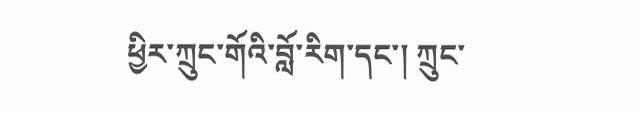ཕྱིར་ཀྲུང་གོའི་བློ་རིག་དང་། ཀྲུང་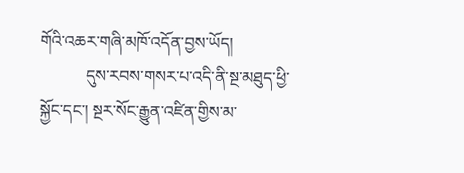གོའི་འཆར་གཞི་མཁོ་འདོན་བྱས་ཡོད།
           དུས་རབས་གསར་པ་འདི་ནི་སྔ་མཐུད་ཕྱི་སྐྱོང་དང་། སྔར་སོང་རྒྱུན་འཛིན་གྱིས་མ་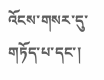འོངས་གསར་དུ་གཏོད་པ་དང་།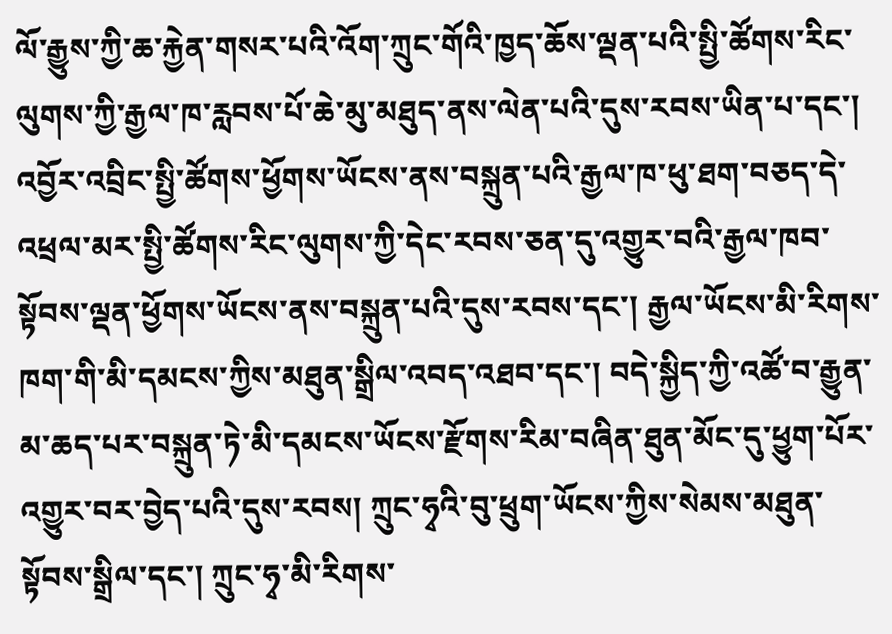ལོ་རྒྱུས་ཀྱི་ཆ་རྐྱེན་གསར་པའི་འོག་ཀྲུང་གོའི་ཁྱད་ཆོས་ལྡན་པའི་སྤྱི་ཚོགས་རིང་ལུགས་ཀྱི་རྒྱལ་ཁ་རླབས་པོ་ཆེ་མུ་མཐུད་ནས་ལེན་པའི་དུས་རབས་ཡིན་པ་དང་། འབྱོར་འབྲིང་སྤྱི་ཚོགས་ཕྱོགས་ཡོངས་ནས་བསྐྲུན་པའི་རྒྱལ་ཁ་ཕུ་ཐག་བཅད་དེ་འཕྲལ་མར་སྤྱི་ཚོགས་རིང་ལུགས་ཀྱི་དེང་རབས་ཅན་དུ་འགྱུར་བའི་རྒྱལ་ཁབ་སྟོབས་ལྡན་ཕྱོགས་ཡོངས་ནས་བསྐྲུན་པའི་དུས་རབས་དང་། རྒྱལ་ཡོངས་མི་རིགས་ཁག་གི་མི་དམངས་ཀྱིས་མཐུན་སྒྲིལ་འབད་འཐབ་དང་། བདེ་སྐྱིད་ཀྱི་འཚོ་བ་རྒྱུན་མ་ཆད་པར་བསྐྲུན་ཏེ་མི་དམངས་ཡོངས་རྫོགས་རིམ་བཞིན་ཐུན་མོང་དུ་ཕྱུག་པོར་འགྱུར་བར་བྱེད་པའི་དུས་རབས། ཀྲུང་ཧྭའི་བུ་ཕྲུག་ཡོངས་ཀྱིས་སེམས་མཐུན་སྟོབས་སྒྲིལ་དང་། ཀྲུང་ཧྭ་མི་རིགས་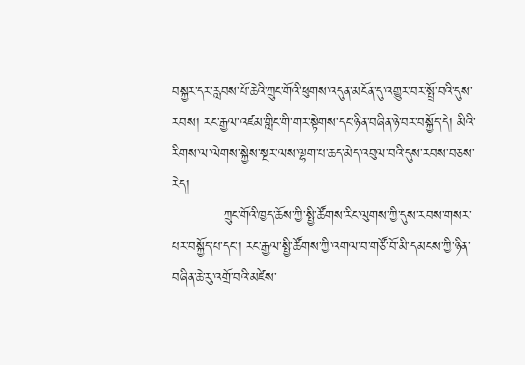བསྐྱར་དར་རླབས་པོ་ཆེའི་ཀྲུང་གོའི་ཕུགས་འདུན་མངོན་དུ་འགྱུར་བར་སྤྲོ་བའི་དུས་རབས། རང་རྒྱལ་འཛམ་གླིང་གི་གར་སྟེགས་དང་ཉིན་བཞིན་ཉེ་བར་བསྐྱོད་དེ། མིའི་རིགས་ལ་ལེགས་སྐྱེས་སྔར་ལས་ལྷག་པ་ཆད་མེད་འབུལ་བའི་དུས་རབས་བཅས་རེད།
           ཀྲུང་གོའི་ཁྱད་ཆོས་ཀྱི་སྤྱི་ཚོགས་རིང་ལུགས་ཀྱི་དུས་རབས་གསར་པར་བསྐྱོད་པ་དང་། རང་རྒྱལ་སྤྱི་ཚོགས་ཀྱི་འགལ་བ་གཙོ་བོ་མི་དམངས་ཀྱི་ཉིན་བཞིན་ཆེ་རུ་འགྲོ་བའི་མཛེས་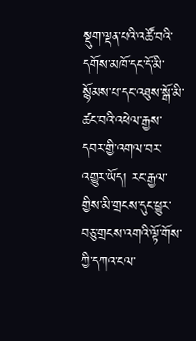སྡུག་ལྡན་པའི་འཚོ་བའི་དགོས་མཁོ་དང་དོ་མི་སྙོམས་པ་དང་འཐུས་སྒོ་མི་ཚང་བའི་འཕེལ་རྒྱས་དབར་གྱི་འགལ་བར་འགྱུར་ཡོད། རང་རྒྱལ་གྱིས་མི་གྲངས་དུང་ཕྱུར་བཅུ་གྲངས་འགའི་ལྟོ་གོས་ཀྱི་དཀའ་ངལ་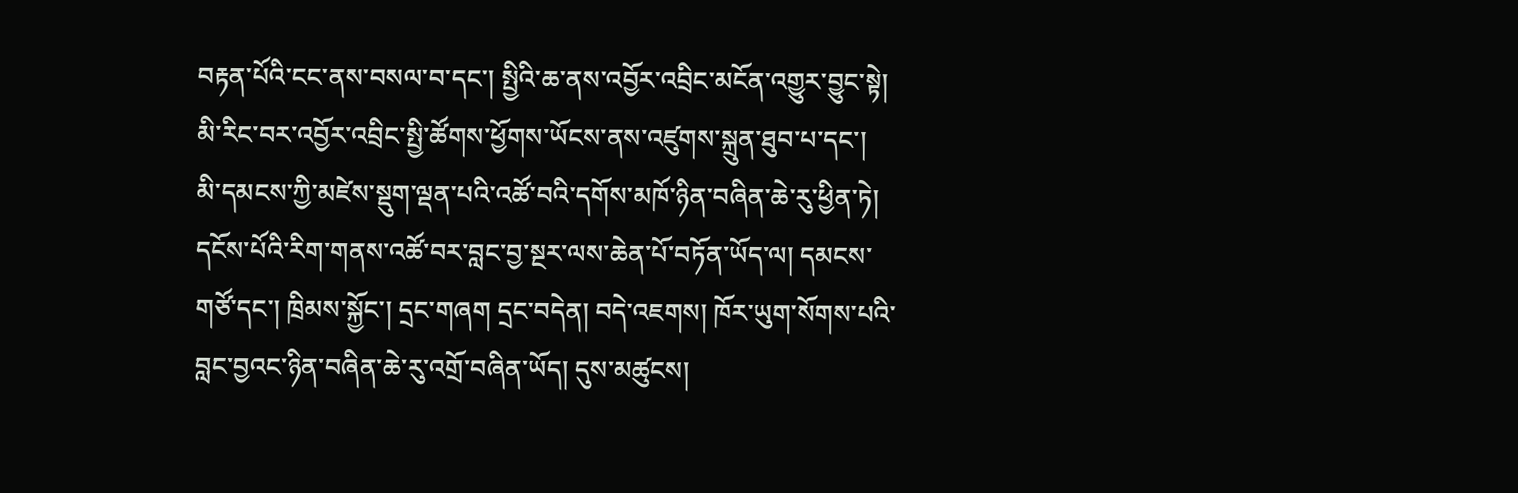བརྟན་པོའི་ངང་ནས་བསལ་བ་དང་། སྤྱིའི་ཆ་ནས་འབྱོར་འབྲིང་མངོན་འགྱུར་བྱུང་སྟེ། མི་རིང་བར་འབྱོར་འབྲིང་སྤྱི་ཚོགས་ཕྱོགས་ཡོངས་ནས་འཛུགས་སྐྲུན་ཐུབ་པ་དང་། མི་དམངས་ཀྱི་མཛེས་སྡུག་ལྡན་པའི་འཚོ་བའི་དགོས་མཁོ་ཉིན་བཞིན་ཆེ་རུ་ཕྱིན་ཏེ། དངོས་པོའི་རིག་གནས་འཚོ་བར་བླང་བྱ་སྔར་ལས་ཆེན་པོ་བཏོན་ཡོད་ལ། དམངས་གཙོ་དང་། ཁྲིམས་སྐྱོང་། དྲང་གཞག དྲང་བདེན། བདེ་འཇགས། ཁོར་ཡུག་སོགས་པའི་བླང་བྱའང་ཉིན་བཞིན་ཆེ་རུ་འགྲོ་བཞིན་ཡོད། དུས་མཚུངས།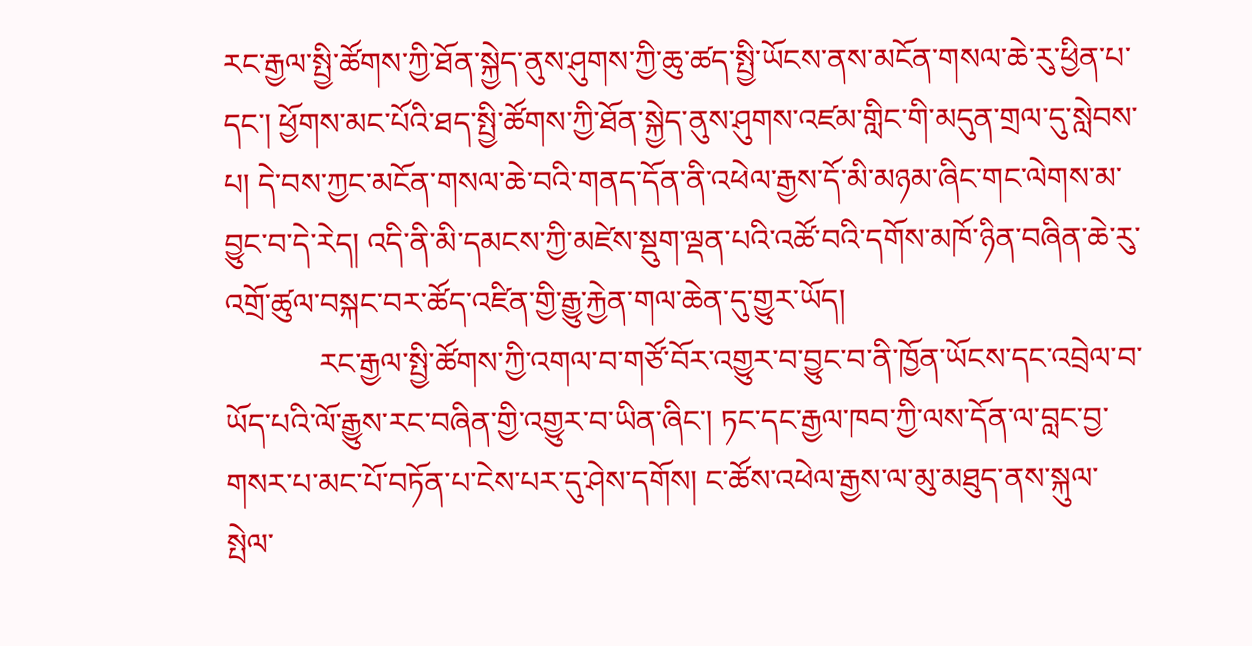རང་རྒྱལ་སྤྱི་ཚོགས་ཀྱི་ཐོན་སྐྱེད་ནུས་ཤུགས་ཀྱི་ཆུ་ཚད་སྤྱི་ཡོངས་ནས་མངོན་གསལ་ཆེ་རུ་ཕྱིན་པ་དང་། ཕྱོགས་མང་པོའི་ཐད་སྤྱི་ཚོགས་ཀྱི་ཐོན་སྐྱེད་ནུས་ཤུགས་འཛམ་གླིང་གི་མདུན་གྲལ་དུ་སླེབས་པ། དེ་བས་ཀྱང་མངོན་གསལ་ཆེ་བའི་གནད་དོན་ནི་འཕེལ་རྒྱས་དོ་མི་མཉམ་ཞིང་གང་ལེགས་མ་བྱུང་བ་དེ་རེད། འདི་ནི་མི་དམངས་ཀྱི་མཛེས་སྡུག་ལྡན་པའི་འཚོ་བའི་དགོས་མཁོ་ཉིན་བཞིན་ཆེ་རུ་འགྲོ་ཚུལ་བསྐང་བར་ཚོད་འཛིན་གྱི་རྒྱུ་རྐྱེན་གལ་ཆེན་དུ་གྱུར་ཡོད།
            རང་རྒྱལ་སྤྱི་ཚོགས་ཀྱི་འགལ་བ་གཙོ་བོར་འགྱུར་བ་བྱུང་བ་ནི་ཁྱོན་ཡོངས་དང་འབྲེལ་བ་ཡོད་པའི་ལོ་རྒྱུས་རང་བཞིན་གྱི་འགྱུར་བ་ཡིན་ཞིང་། ཏང་དང་རྒྱལ་ཁབ་ཀྱི་ལས་དོན་ལ་བླང་བྱ་གསར་པ་མང་པོ་བཏོན་པ་ངེས་པར་དུ་ཤེས་དགོས། ང་ཚོས་འཕེལ་རྒྱས་ལ་མུ་མཐུད་ནས་སྐུལ་སྤེལ་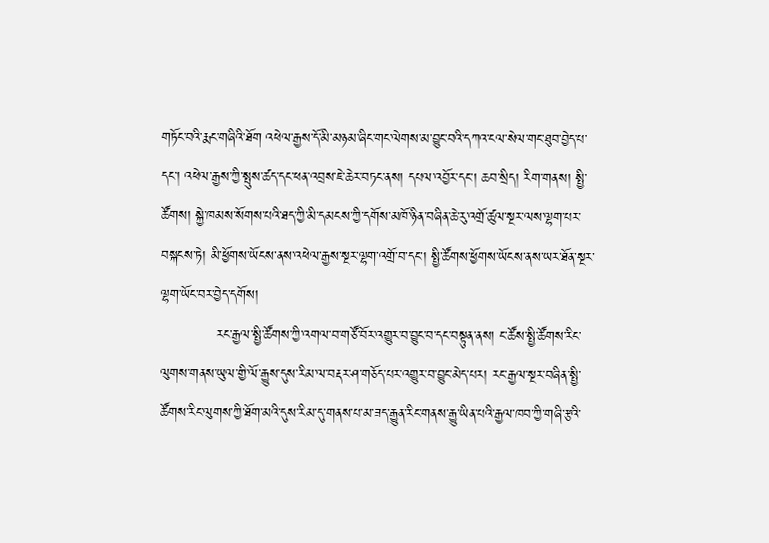གཏོང་བའི་རྨང་གཞིའི་ཐོག འཕེལ་རྒྱས་དོ་མི་མཉམ་ཞིང་གང་ལེགས་མ་བྱུང་བའི་དཀའ་ངལ་སེལ་གང་ཐུབ་བྱེད་པ་དང་། འཕེལ་རྒྱས་ཀྱི་སྤུས་ཚད་དང་ཕན་འབྲས་ཇེ་ཆེར་བཏང་ནས། དཔལ་འབྱོར་དང་། ཆབ་སྲིད། རིག་གནས། སྤྱི་ཚོགས། སྐྱེ་ཁམས་སོགས་པའི་ཐད་ཀྱི་མི་དམངས་ཀྱི་དགོས་མཁོ་ཉིན་བཞིན་ཆེ་རུ་འགྲོ་ཚུལ་སྔར་ལས་ལྷག་པར་བསྐངས་ཏེ། མི་ཕྱོགས་ཡོངས་ནས་འཕེལ་རྒྱས་སྔར་ལྷག་འགྲོ་བ་དང་། སྤྱི་ཚོགས་ཕྱོགས་ཡོངས་ནས་ཡར་ཐོན་སྔར་ལྷག་ཡོང་བར་བྱེད་དགོས།
            རང་རྒྱལ་སྤྱི་ཚོགས་ཀྱི་འགལ་བ་གཙོ་བོར་འགྱུར་བ་བྱུང་བ་དང་བསྟུན་ནས། ང་ཚོས་སྤྱི་ཚོགས་རིང་ལུགས་གནས་ཡུལ་གྱི་ལོ་རྒྱུས་དུས་རིམ་ལ་བརྡར་ཤ་གཅོད་པར་འགྱུར་བ་བྱུང་མེད་པར། རང་རྒྱལ་སྔར་བཞིན་སྤྱི་ཚོགས་རིང་ལུགས་ཀྱི་ཐོག་མའི་དུས་རིམ་དུ་གནས་པ་མ་ཟད་རྒྱུན་རིང་གནས་རྒྱུ་ཡིན་པའི་རྒྱལ་ཁབ་ཀྱི་གཞི་རྩའི་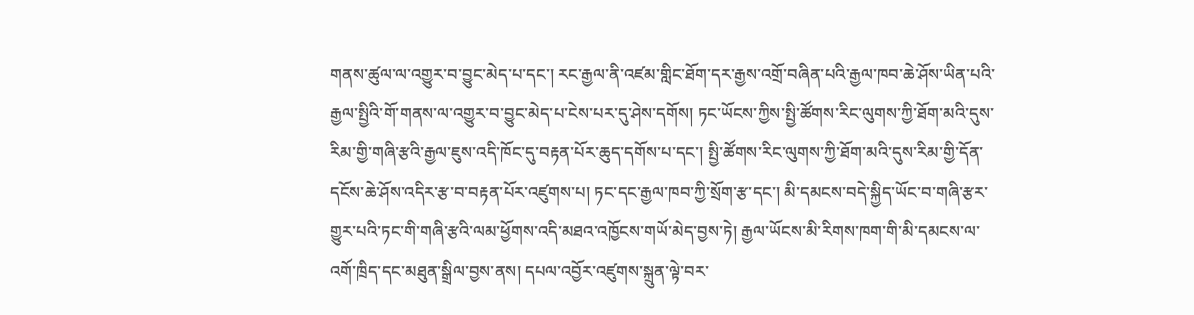གནས་ཚུལ་ལ་འགྱུར་བ་བྱུང་མེད་པ་དང་། རང་རྒྱལ་ནི་འཛམ་གླིང་ཐོག་དར་རྒྱས་འགྲོ་བཞིན་པའི་རྒྱལ་ཁབ་ཆེ་ཤོས་ཡིན་པའི་རྒྱལ་སྤྱིའི་གོ་གནས་ལ་འགྱུར་བ་བྱུང་མེད་པ་ངེས་པར་དུ་ཤེས་དགོས། ཏང་ཡོངས་ཀྱིས་སྤྱི་ཚོགས་རིང་ལུགས་ཀྱི་ཐོག་མའི་དུས་རིམ་གྱི་གཞི་རྩའི་རྒྱལ་ཇུས་འདི་ཁོང་དུ་བརྟན་པོར་ཆུད་དགོས་པ་དང་། སྤྱི་ཚོགས་རིང་ལུགས་ཀྱི་ཐོག་མའི་དུས་རིམ་གྱི་དོན་དངོས་ཆེ་ཤོས་འདིར་རྩ་བ་བརྟན་པོར་འཛུགས་པ། ཏང་དང་རྒྱལ་ཁབ་ཀྱི་སྲོག་རྩ་དང་། མི་དམངས་བདེ་སྐྱིད་ཡོང་བ་གཞི་རྩར་གྱུར་པའི་ཏང་གི་གཞི་རྩའི་ལམ་ཕྱོགས་འདི་མཐའ་འཁྱོངས་གཡོ་མེད་བྱས་ཏེ། རྒྱལ་ཡོངས་མི་རིགས་ཁག་གི་མི་དམངས་ལ་འགོ་ཁྲིད་དང་མཐུན་སྒྲིལ་བྱས་ནས། དཔལ་འབྱོར་འཛུགས་སྐྲུན་ལྟེ་བར་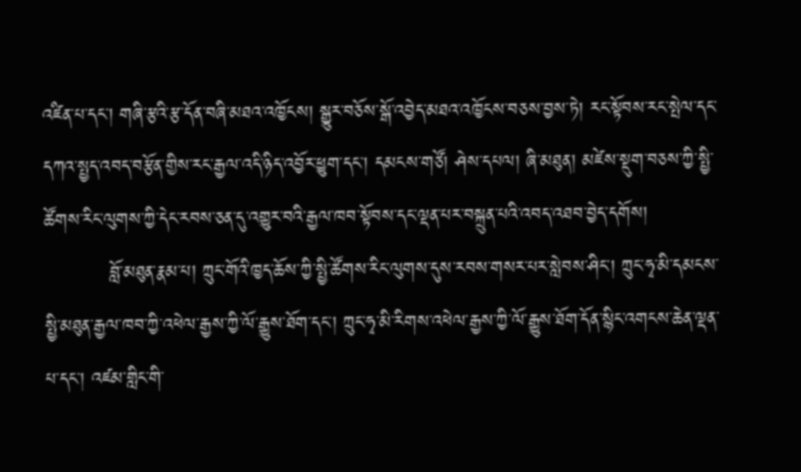འཛིན་པ་དང་། གཞི་རྩའི་རྩ་དོན་བཞི་མཐའ་འཁྱོངས། སྒྱུར་བཅོས་སྒོ་འབྱེད་མཐའ་འཁྱོངས་བཅས་བྱས་ཏེ། རང་སྟོབས་རང་སྤེལ་དང་དཀའ་སྤྱད་འབད་བརྩོན་གྱིས་རང་རྒྱལ་འདི་ཉིད་འབྱོར་ཕྱུག་དང་། དམངས་གཙོ། ཤེས་དཔལ། ཞི་མཐུན། མཛེས་སྡུག་བཅས་ཀྱི་སྤྱི་ཚོགས་རིང་ལུགས་ཀྱི་དེང་རབས་ཅན་དུ་འགྱུར་བའི་རྒྱལ་ཁབ་སྟོབས་དང་ལྡན་པར་བསྐྲུན་པའི་འབད་འཐབ་བྱེད་དགོས།
          བློ་མཐུན་རྣམ་པ། ཀྲུང་གོའི་ཁྱད་ཆོས་ཀྱི་སྤྱི་ཚོགས་རིང་ལུགས་དུས་རབས་གསར་པར་སླེབས་ཤིང་། ཀྲུང་ཧྭ་མི་དམངས་སྤྱི་མཐུན་རྒྱལ་ཁབ་ཀྱི་འཕེལ་རྒྱས་ཀྱི་ལོ་རྒྱུས་ཐོག་དང་། ཀྲུང་ཧྭ་མི་རིགས་འཕེལ་རྒྱས་ཀྱི་ལོ་རྒྱུས་ཐོག་དོན་སྙིང་འགངས་ཆེན་ལྡན་པ་དང་། འཛམ་གླིང་གི་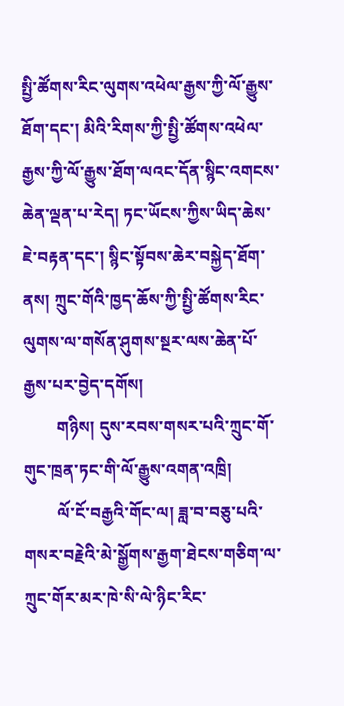སྤྱི་ཚོགས་རིང་ལུགས་འཕེལ་རྒྱས་ཀྱི་ལོ་རྒྱུས་ཐོག་དང་། མིའི་རིགས་ཀྱི་སྤྱི་ཚོགས་འཕེལ་རྒྱས་ཀྱི་ལོ་རྒྱུས་ཐོག་ལའང་དོན་སྙིང་འགངས་ཆེན་ལྡན་པ་རེད། ཏང་ཡོངས་ཀྱིས་ཡིད་ཆེས་ཇེ་བརྟན་དང་། སྙིང་སྟོབས་ཆེར་བསྐྱེད་ཐོག་ནས། ཀྲུང་གོའི་ཁྱད་ཆོས་ཀྱི་སྤྱི་ཚོགས་རིང་ལུགས་ལ་གསོན་ཤུགས་སྔར་ལས་ཆེན་པོ་རྒྱས་པར་བྱེད་དགོས།
        གཉིས། དུས་རབས་གསར་པའི་ཀྲུང་གོ་གུང་ཁྲན་ཏང་གི་ལོ་རྒྱུས་འགན་འཁྲི།
        ལོ་ངོ་བརྒྱའི་གོང་ལ། ཟླ་བ་བཅུ་པའི་གསར་བརྗེའི་མེ་སྒྱོགས་རྒྱག་ཐེངས་གཅིག་ལ་ཀྲུང་གོར་མར་ཁེ་སི་ལེ་ཉིང་རིང་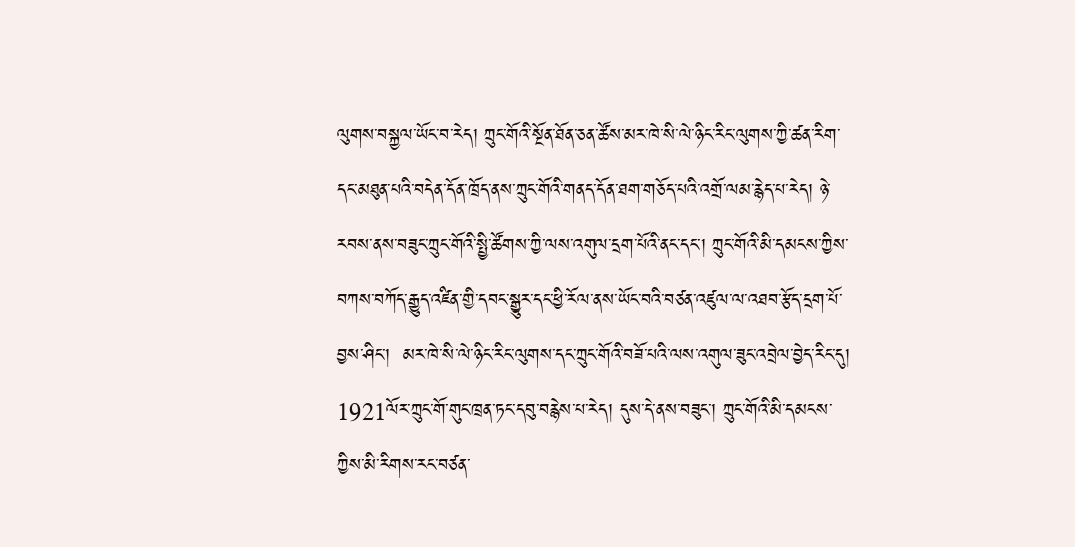ལུགས་བསྐྱལ་ཡོང་བ་རེད། ཀྲུང་གོའི་སྔོན་ཐོན་ཅན་ཚོས་མར་ཁེ་སི་ལེ་ཉིང་རིང་ལུགས་ཀྱི་ཚན་རིག་དང་མཐུན་པའི་བདེན་དོན་ཁྲོད་ནས་ཀྲུང་གོའི་གནད་དོན་ཐག་གཅོད་པའི་འགྲོ་ལམ་རྙེད་པ་རེད། ཉེ་རབས་ནས་བཟུང་ཀྲུང་གོའི་སྤྱི་ཚོགས་ཀྱི་ལས་འགུལ་དྲག་པོའི་ནང་དང་། ཀྲུང་གོའི་མི་དམངས་ཀྱིས་བཀས་བཀོད་རྒྱུད་འཛིན་གྱི་དབང་སྒྱུར་དང་ཕྱི་རོལ་ནས་ཡོང་བའི་བཙན་འཛུལ་ལ་འཐབ་རྩོད་དྲག་པོ་བྱས་ཤིང་།  མར་ཁེ་སི་ལེ་ཉིང་རིང་ལུགས་དང་ཀྲུང་གོའི་བཟོ་པའི་ལས་འགུལ་ཟུང་འབྲེལ་བྱེད་རིང་དུ། 1921ལོར་ཀྲུང་གོ་གུང་ཁྲན་ཏང་དབུ་བརྙེས་པ་རེད། དུས་དེ་ནས་བཟུང་། ཀྲུང་གོའི་མི་དམངས་ཀྱིས་མི་རིགས་རང་བཙན་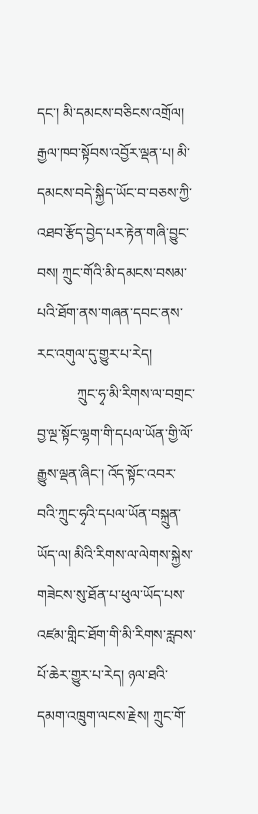དང་། མི་དམངས་བཅིངས་འགྲོལ། རྒྱལ་ཁབ་སྟོབས་འབྱོར་ལྡན་པ། མི་དམངས་བདེ་སྐྱིད་ཡོང་བ་བཅས་ཀྱི་འཐབ་རྩོད་བྱེད་པར་རྟེན་གཞི་བྱུང་བས། ཀྲུང་གོའི་མི་དམངས་བསམ་པའི་ཐོག་ནས་གཞན་དབང་ནས་རང་འགུལ་དུ་གྱུར་པ་རེད།
           ཀྲུང་ཧྭ་མི་རིགས་ལ་བགྲང་བྱ་ལྔ་སྟོང་ལྷག་གི་དཔལ་ཡོན་གྱི་ལོ་རྒྱུས་ལྡན་ཞིང་། འོད་སྟོང་འབར་བའི་ཀྲུང་ཧྭའི་དཔལ་ཡོན་བསྐྲུན་ཡོད་ལ། མིའི་རིགས་ལ་ལེགས་སྐྱེས་གཟེངས་སུ་ཐོན་པ་ཕུལ་ཡོད་པས་འཛམ་གླིང་ཐོག་གི་མི་རིགས་རླབས་པོ་ཆེར་གྱུར་པ་རེད། ཉལ་ཐའི་དམག་འཁྲུག་ལངས་རྗེས། ཀྲུང་གོ་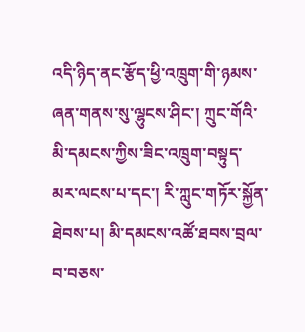འདི་ཉིད་ནང་རྩོད་ཕྱི་འཁྲུག་གི་ཉམས་ཞན་གནས་སུ་ལྷུངས་ཤིང་། ཀྲུང་གོའི་མི་དམངས་ཀྱིས་ཟིང་འཁྲུག་བསྟུད་མར་ལངས་པ་དང་། རི་ཀླུང་གཏོར་སྐྱོན་ཐེབས་པ། མི་དམངས་འཚོ་ཐབས་བྲལ་བ་བཅས་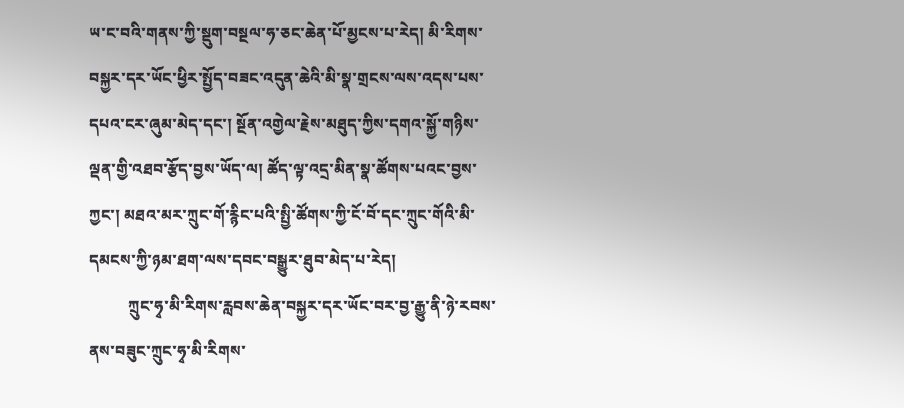ཡ་ང་བའི་གནས་ཀྱི་སྡུག་བསྔལ་ཧ་ཅང་ཆེན་པོ་མྱངས་པ་རེད། མི་རིགས་བསྐྱར་དར་ཡོང་ཕྱིར་སྤྱོད་བཟང་འདུན་ཆེའི་མི་སྣ་གྲངས་ལས་འདས་པས་དཔའ་ངར་ཞུམ་མེད་དང་། སྔོན་འགྱེལ་རྗེས་མཐུད་ཀྱིས་དགའ་སྐྱོ་གཉིས་ལྡན་གྱི་འཐབ་རྩོད་བྱས་ཡོད་ལ། ཚོད་ལྟ་འདྲ་མིན་སྣ་ཚོགས་པའང་བྱས་ཀྱང་། མཐའ་མར་ཀྲུང་གོ་རྙིང་པའི་སྤྱི་ཚོགས་ཀྱི་ངོ་བོ་དང་ཀྲུང་གོའི་མི་དམངས་ཀྱི་ཉམ་ཐག་ལས་དབང་བསྒྱུར་ཐུབ་མེད་པ་རེད།
          ཀྲུང་ཧྭ་མི་རིགས་རླབས་ཆེན་བསྐྱར་དར་ཡོང་བར་བྱ་རྒྱུ་ནི་ཉེ་རབས་ནས་བཟུང་ཀྲུང་ཧྭ་མི་རིགས་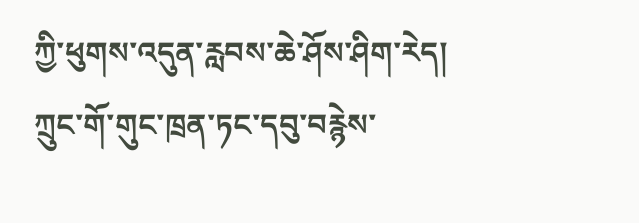ཀྱི་ཕུགས་འདུན་རླབས་ཆེ་ཤོས་ཤིག་རེད། ཀྲུང་གོ་གུང་ཁྲན་ཏང་དབུ་བརྙེས་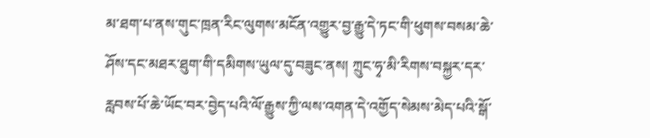མ་ཐག་པ་ནས་གུང་ཁྲན་རིང་ལུགས་མངོན་འགྱུར་བྱ་རྒྱུ་དེ་ཏང་གི་ཕུགས་བསམ་ཆེ་ཤོས་དང་མཐར་ཐུག་གི་དམིགས་ཡུལ་དུ་བཟུང་ནས། ཀྲུང་ཧྭ་མི་རིགས་བསྐྱར་དར་རླབས་པོ་ཆེ་ཡོང་བར་བྱེད་པའི་ལོ་རྒྱུས་ཀྱི་ལས་འགན་དེ་འགྱོད་སེམས་མེད་པའི་སྒོ་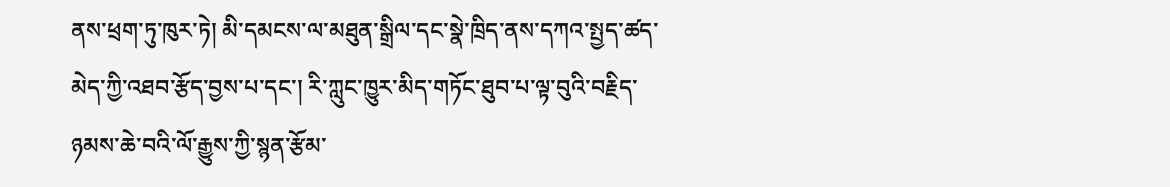ནས་ཕྲག་ཏུ་ཁུར་ཏེ། མི་དམངས་ལ་མཐུན་སྒྲིལ་དང་སྣེ་ཁྲིད་ནས་དཀའ་སྤྱད་ཚད་མེད་ཀྱི་འཐབ་རྩོད་བྱས་པ་དང་། རི་ཀླུང་ཁྱུར་མིད་གཏོང་ཐུབ་པ་ལྟ་བུའི་བརྗིད་ཉམས་ཆེ་བའི་ལོ་རྒྱུས་ཀྱི་སྙན་རྩོམ་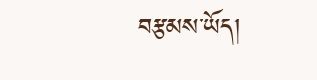བརྩམས་ཡོད།